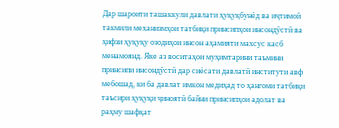Дар шароити ташаккули давлати ҳуқуқбунёд ва иҷтимоӣ такмили механизмҳои татбиқи принсипҳои инсондӯстӣ ва ҳифзи ҳуқуқу озодиҳои инсон аҳамияти махсус касб менамоянд. Яке аз воситаҳои муҳимтарини таъмини принсипи инсондӯстӣ дар сиёсати давлатӣ институти авф мебошад, ки ба давлат имкон медиҳад то ҳангоми татбиқи таъсири ҳуқуқи ҷиноятӣ байни принсипҳои адолат ва раҳму шафқат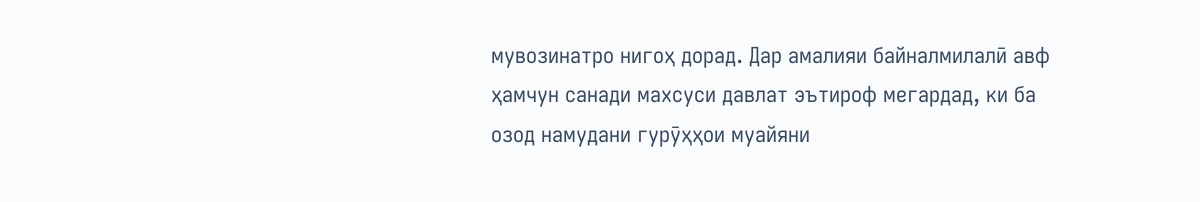мувозинатро нигоҳ дорад. Дар амалияи байналмилалӣ авф ҳамчун санади махсуси давлат эътироф мегардад, ки ба озод намудани гурӯҳҳои муайяни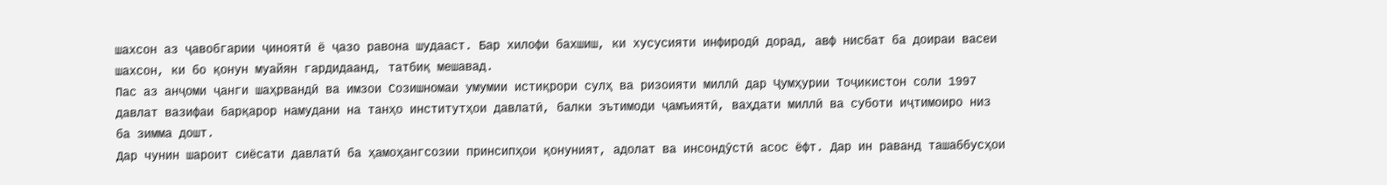шахсон аз ҷавобгарии ҷиноятӣ ё ҷазо равона шудааст. Бар хилофи бахшиш, ки хусусияти инфиродӣ дорад, авф нисбат ба доираи васеи шахсон, ки бо қонун муайян гардидаанд, татбиқ мешавад.
Пас аз анҷоми ҷанги шаҳрвандӣ ва имзои Созишномаи умумии истиқрори сулҳ ва ризоияти миллӣ дар Ҷумҳурии Тоҷикистон соли 1997 давлат вазифаи барқарор намудани на танҳо институтҳои давлатӣ, балки эътимоди ҷамъиятӣ, ваҳдати миллӣ ва суботи иҷтимоиро низ ба зимма дошт.
Дар чунин шароит сиёсати давлатӣ ба ҳамоҳангсозии принсипҳои қонуният, адолат ва инсондӯстӣ асос ёфт. Дар ин раванд ташаббусҳои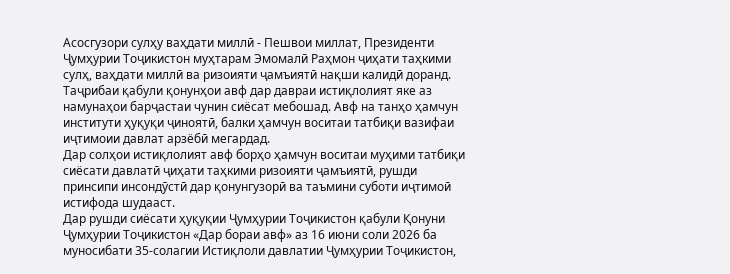Асосгузори сулҳу ваҳдати миллӣ - Пешвои миллат, Президенти Ҷумҳурии Тоҷикистон муҳтарам Эмомалӣ Раҳмон ҷиҳати таҳкими сулҳ, ваҳдати миллӣ ва ризоияти ҷамъиятӣ нақши калидӣ доранд.
Таҷрибаи қабули қонунҳои авф дар давраи истиқлолият яке аз намунаҳои барҷастаи чунин сиёсат мебошад. Авф на танҳо ҳамчун институти ҳуқуқи ҷиноятӣ, балки ҳамчун воситаи татбиқи вазифаи иҷтимоии давлат арзёбӣ мегардад.
Дар солҳои истиқлолият авф борҳо ҳамчун воситаи муҳими татбиқи сиёсати давлатӣ ҷиҳати таҳкими ризоияти ҷамъиятӣ, рушди принсипи инсондӯстӣ дар қонунгузорӣ ва таъмини суботи иҷтимоӣ истифода шудааст.
Дар рушди сиёсати ҳуқуқии Ҷумҳурии Тоҷикистон қабули Қонуни Ҷумҳурии Тоҷикистон «Дар бораи авф» аз 16 июни соли 2026 ба муносибати 35-солагии Истиқлоли давлатии Ҷумҳурии Тоҷикистон,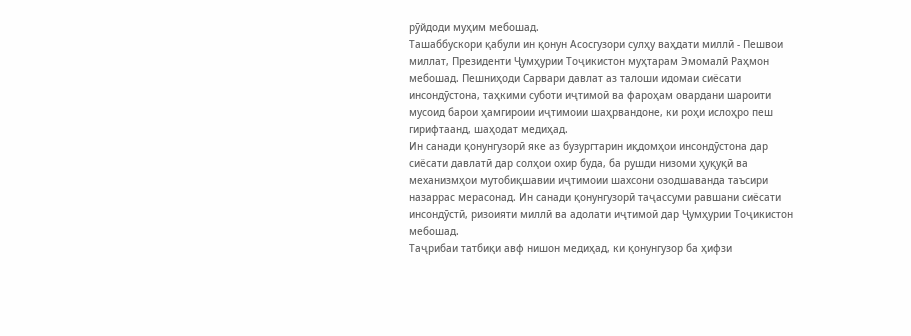рӯйдоди муҳим мебошад.
Ташаббускори қабули ин қонун Асосгузори сулҳу ваҳдати миллӣ - Пешвои миллат, Президенти Ҷумҳурии Тоҷикистон муҳтарам Эмомалӣ Раҳмон мебошад. Пешниҳоди Сарвари давлат аз талоши идомаи сиёсати инсондӯстона, таҳкими суботи иҷтимоӣ ва фароҳам овардани шароити мусоид барои ҳамгироии иҷтимоии шаҳрвандоне, ки роҳи ислоҳро пеш гирифтаанд, шаҳодат медиҳад.
Ин санади қонунгузорӣ яке аз бузургтарин иқдомҳои инсондӯстона дар сиёсати давлатӣ дар солҳои охир буда, ба рушди низоми ҳуқуқӣ ва механизмҳои мутобиқшавии иҷтимоии шахсони озодшаванда таъсири назаррас мерасонад. Ин санади қонунгузорӣ таҷассуми равшани сиёсати инсондӯстӣ, ризоияти миллӣ ва адолати иҷтимоӣ дар Ҷумҳурии Тоҷикистон мебошад.
Таҷрибаи татбиқи авф нишон медиҳад, ки қонунгузор ба ҳифзи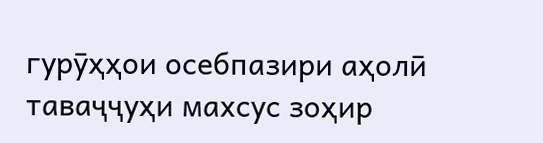гурӯҳҳои осебпазири аҳолӣ таваҷҷуҳи махсус зоҳир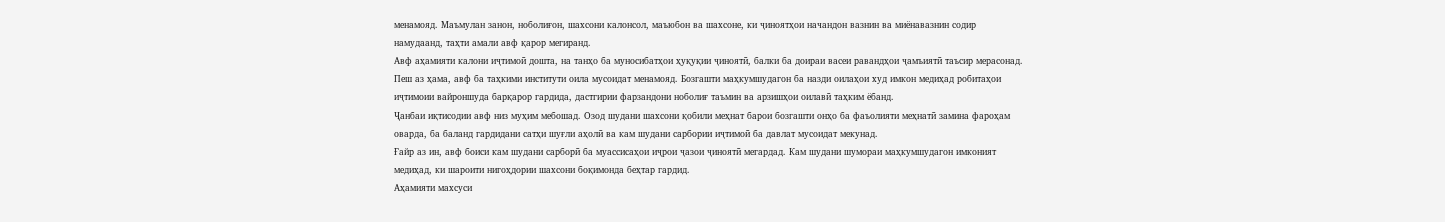менамояд. Маъмулан занон, ноболиғон, шахсони калонсол, маъюбон ва шахсоне, ки ҷиноятҳои начандон вазнин ва миёнавазнин содир намудаанд, таҳти амали авф қарор мегиранд.
Авф аҳамияти калони иҷтимоӣ дошта, на танҳо ба муносибатҳои ҳуқуқии ҷиноятӣ, балки ба доираи васеи равандҳои ҷамъиятӣ таъсир мерасонад.
Пеш аз ҳама, авф ба таҳкими институти оила мусоидат менамояд. Бозгашти маҳкумшудагон ба назди оилаҳои худ имкон медиҳад робитаҳои иҷтимоии вайроншуда барқарор гардида, дастгирии фарзандони ноболиғ таъмин ва арзишҳои оилавӣ таҳким ёбанд.
Ҷанбаи иқтисодии авф низ муҳим мебошад. Озод шудани шахсони қобили меҳнат барои бозгашти онҳо ба фаъолияти меҳнатӣ замина фароҳам оварда, ба баланд гардидани сатҳи шуғли аҳолӣ ва кам шудани сарбории иҷтимоӣ ба давлат мусоидат мекунад.
Ғайр аз ин, авф боиси кам шудани сарборӣ ба муассисаҳои иҷрои ҷазои ҷиноятӣ мегардад. Кам шудани шумораи маҳкумшудагон имконият медиҳад, ки шароити нигоҳдории шахсони боқимонда беҳтар гардид.
Аҳамияти махсуси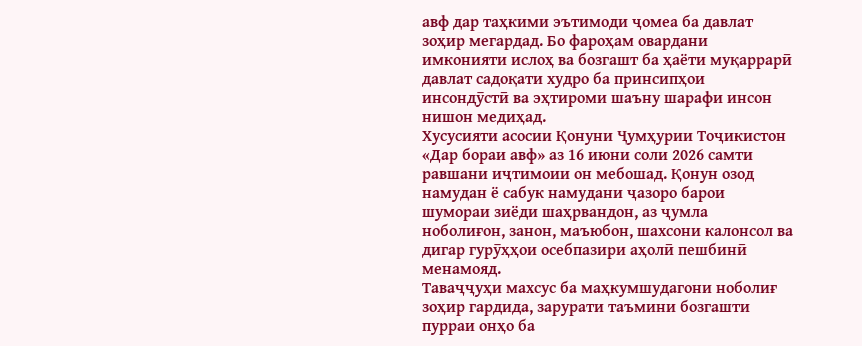авф дар таҳкими эътимоди ҷомеа ба давлат зоҳир мегардад. Бо фароҳам овардани имконияти ислоҳ ва бозгашт ба ҳаёти муқаррарӣ давлат садоқати худро ба принсипҳои инсондӯстӣ ва эҳтироми шаъну шарафи инсон нишон медиҳад.
Хусусияти асосии Қонуни Ҷумҳурии Тоҷикистон «Дар бораи авф» аз 16 июни соли 2026 самти равшани иҷтимоии он мебошад. Қонун озод намудан ё сабук намудани ҷазоро барои шумораи зиёди шаҳрвандон, аз ҷумла ноболиғон, занон, маъюбон, шахсони калонсол ва дигар гурӯҳҳои осебпазири аҳолӣ пешбинӣ менамояд.
Таваҷҷуҳи махсус ба маҳкумшудагони ноболиғ зоҳир гардида, зарурати таъмини бозгашти пурраи онҳо ба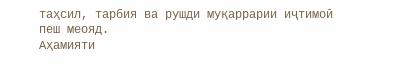таҳсил, тарбия ва рушди муқаррарии иҷтимоӣ пеш меояд.
Аҳамияти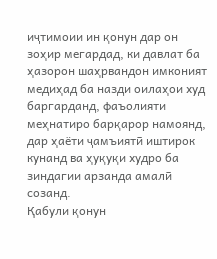иҷтимоии ин қонун дар он зоҳир мегардад, ки давлат ба ҳазорон шаҳрвандон имконият медиҳад ба назди оилаҳои худ баргарданд, фаъолияти меҳнатиро барқарор намоянд, дар ҳаёти ҷамъиятӣ иштирок кунанд ва ҳуқуқи худро ба зиндагии арзанда амалӣ созанд.
Қабули қонун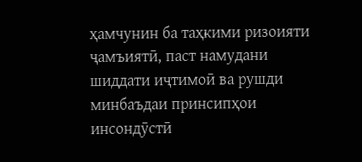ҳамчунин ба таҳкими ризоияти ҷамъиятӣ, паст намудани шиддати иҷтимоӣ ва рушди минбаъдаи принсипҳои инсондӯстӣ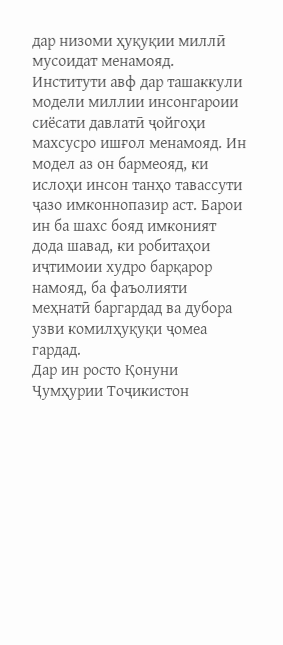дар низоми ҳуқуқии миллӣ мусоидат менамояд.
Институти авф дар ташаккули модели миллии инсонгароии сиёсати давлатӣ ҷойгоҳи махсусро ишғол менамояд. Ин модел аз он бармеояд, ки ислоҳи инсон танҳо тавассути ҷазо имконнопазир аст. Барои ин ба шахс бояд имконият дода шавад, ки робитаҳои иҷтимоии худро барқарор намояд, ба фаъолияти меҳнатӣ баргардад ва дубора узви комилҳуқуқи ҷомеа гардад.
Дар ин росто Қонуни Ҷумҳурии Тоҷикистон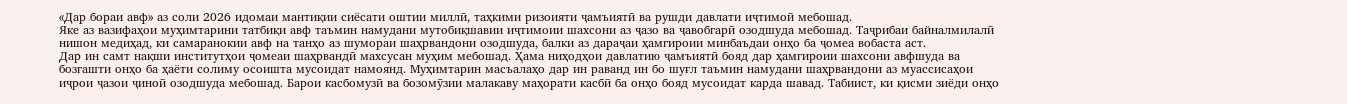«Дар бораи авф» аз соли 2026 идомаи мантиқии сиёсати оштии миллӣ, таҳкими ризоияти ҷамъиятӣ ва рушди давлати иҷтимоӣ мебошад.
Яке аз вазифаҳои муҳимтарини татбиқи авф таъмин намудани мутобиқшавии иҷтимоии шахсони аз ҷазо ва ҷавобгарӣ озодшуда мебошад. Таҷрибаи байналмилалӣ нишон медиҳад, ки самаранокии авф на танҳо аз шумораи шаҳрвандони озодшуда, балки аз дараҷаи ҳамгироии минбаъдаи онҳо ба ҷомеа вобаста аст.
Дар ин самт нақши институтҳои ҷомеаи шаҳрвандӣ махсусан муҳим мебошад. Ҳама ниҳодҳои давлатию ҷамъиятӣ бояд дар ҳамгироии шахсони авфшуда ва бозгашти онҳо ба ҳаёти солиму осоишта мусоидат намоянд. Муҳимтарин масъалаҳо дар ин раванд ин бо шуғл таъмин намудани шаҳрвандони аз муассисаҳои иҷрои ҷазои ҷиноӣ озодшуда мебошад. Барои касбомузӣ ва бозомӯзии малакаву маҳорати касбӣ ба онҳо бояд мусоидат карда шавад. Табиист, ки қисми зиёди онҳо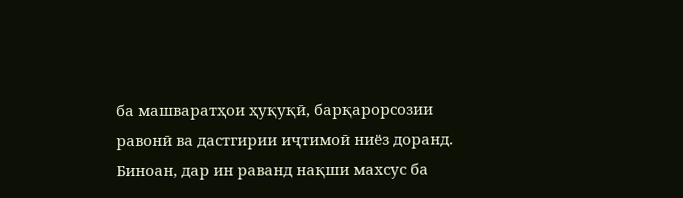ба машваратҳои ҳуқуқӣ, барқарорсозии равонӣ ва дастгирии иҷтимоӣ ниёз доранд. Биноан, дар ин раванд нақши махсус ба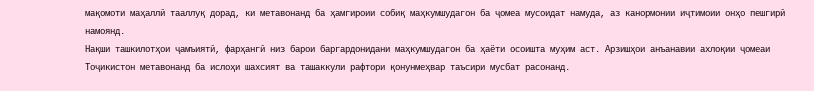мақомоти маҳаллӣ тааллуқ дорад, ки метавонанд ба ҳамгироии собиқ маҳкумшудагон ба ҷомеа мусоидат намуда, аз канормонии иҷтимоии онҳо пешгирӣ намоянд.
Нақши ташкилотҳои ҷамъиятӣ, фарҳангӣ низ барои баргардонидани маҳкумшудагон ба ҳаёти осоишта муҳим аст. Арзишҳои анъанавии ахлоқии ҷомеаи Тоҷикистон метавонанд ба ислоҳи шахсият ва ташаккули рафтори қонунмеҳвар таъсири мусбат расонанд.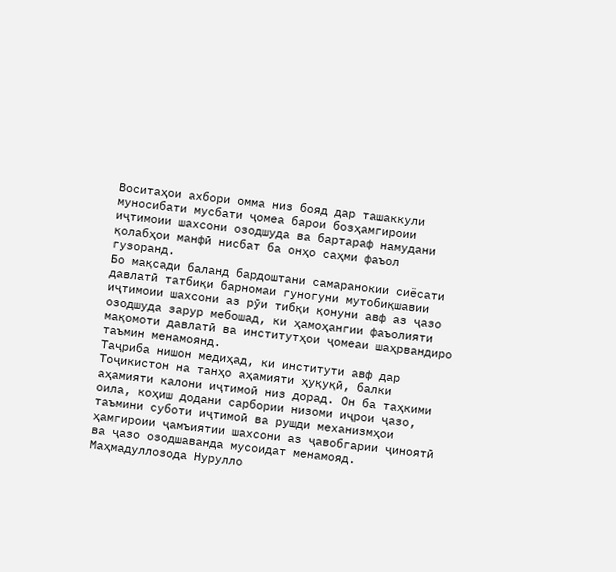Воситаҳои ахбори омма низ бояд дар ташаккули муносибати мусбати ҷомеа барои бозҳамгироии иҷтимоии шахсони озодшуда ва бартараф намудани қолабҳои манфӣ нисбат ба онҳо саҳми фаъол гузоранд.
Бо мақсади баланд бардоштани самаранокии сиёсати давлатӣ татбиқи барномаи гуногуни мутобиқшавии иҷтимоии шахсони аз рӯи тибқи қонуни авф аз ҷазо озодшуда зарур мебошад, ки ҳамоҳангии фаъолияти мақомоти давлатӣ ва институтҳои ҷомеаи шаҳрвандиро таъмин менамоянд.
Таҷриба нишон медиҳад, ки институти авф дар Тоҷикистон на танҳо аҳамияти ҳуқуқӣ, балки аҳамияти калони иҷтимоӣ низ дорад. Он ба таҳкими оила, коҳиш додани сарбории низоми иҷрои ҷазо, таъмини суботи иҷтимоӣ ва рушди механизмҳои ҳамгироии ҷамъиятии шахсони аз ҷавобгарии ҷиноятӣ ва ҷазо озодшаванда мусоидат менамояд.
Маҳмадуллозода Нурулло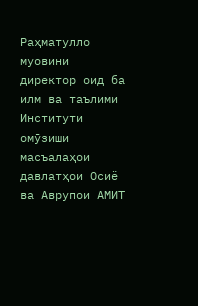Раҳматулло
муовини директор оид ба илм ва таълими
Институти омӯзиши масъалаҳои давлатҳои Осиё ва Аврупои АМИТ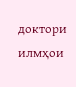доктори илмҳои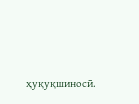ҳуқуқшиносӣ.